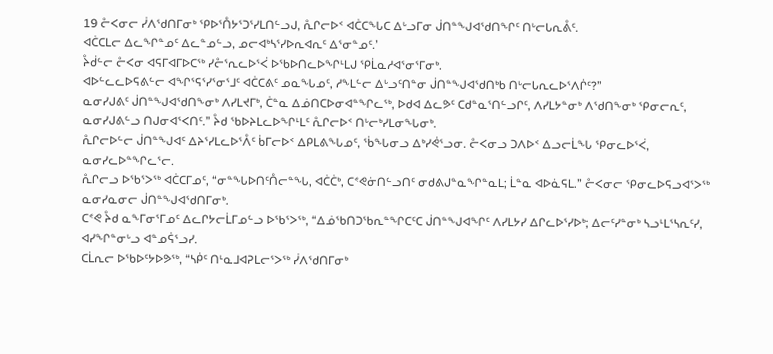19 ᓔᐸᓂᓕ ᓰᐱᖁᑎᒥᓂᒃ ᕿᐅᕐᑍᔭᕐᑐᕐᓯᒪᑎᓪᓗᒍ, ᕅᒋᓕᐅᑉ ᐊᑖᑕᖓᑕ ᐃᒡᓗᒥᓂ ᒎᑎᓐᖑᐊᖁᑎᖏᑦ ᑎᒡᓕᒐᕆᕔᑦ.
ᐊᑖᑕᒪᓕ ᐃᓚᖏᓐᓄᑦ ᐃᓚᓐᓄᓪᓗ, ᓄᓕᐊᒃᓴᕐᓯᐅᕆᐊᕆᑦ ᐃᕐᓂᓐᓄᑦ.’
ᔧᑰᓪᓕ ᓔᐸᓂ ᐊᕋᒥᐊᒥᐅᑕᖅ ᓯᓔᕐᕆᓚᐅᕐᐹ ᐅᖃᐅᑎᓚᐅᖏᒻᒪᒍ ᕿᒫᓇᓱᐊᕐᓂᕐᒥᓂᒃ.
ᐊᐅᓪᓚᓚᐅᕋᕕᓪᓕ ᐊᖏᕐᕋᕐᓯᕐᓂᕐᒧᑦ ᐊᑖᑕᕕᑦ ᓄᓇᖓᓄᑦ, ᓱᖕᒪᓪᓕ ᐃᒡᓗᑦᑎᓐᓂ ᒎᑎᓐᖑᐊᖁᑎᒃᑲ ᑎᒡᓕᒐᕆᓚᐅᕐᐱᒌᑦ?”
ᓇᓂᓯᒍᕕᑦ ᒎᑎᓐᖑᐊᖁᑎᖕᓂᒃ ᐱᓯᒪᔪᒥᒃ, ᑖᓐᓇ ᐃᓅᑎᑕᐅᓂᐊᓐᖏᓚᖅ, ᐅᑯᐊ ᐃᓚᕗᑦ ᑕᑯᓐᓇᕐᑎᓪᓗᒋᑦ, ᐱᓯᒪᔭᓐᓂᒃ ᐱᖁᑎᖕᓂᒃ ᕿᓂᓕᕆᑦ, ᓇᓂᓯᒍᕕᓪᓗ ᑎᒍᓂᐊᕐᐸᑎᑦ.” ᔧᑯ ᖃᐅᔨᒪᓚᐅᖏᒻᒪᑦ ᕅᒋᓕᐅᑉ ᑎᒡᓕᒃᓯᒪᓂᖓᓂᒃ.
ᕅᒋᓕᐅᓪᓕ ᒎᑎᓐᖑᐊᑦ ᐃᔨᕐᓯᒪᓚᐅᕐᐰᑦ ᑳᒥᓕᐅᑉ ᐃᑭᒪᕕᖓᓄᑦ, ᖄᖓᓂᓗ ᐃᒃᓯᕚᕐᓗᓂ. ᓔᐸᓂᓗ ᑐᐱᐅᑉ ᐃᓗᓕᒫᖓ ᕿᓂᓚᐅᕐᐹ, ᓇᓂᓯᓚᐅᓐᖏᓚᕐᓕ.
ᕅᒋᓕᓗ ᐅᖃᕐᐳᖅ ᐊᑖᑕᒥᓄᑦ, “ᓂᓐᖓᐅᑎᑦᑍᓕᓐᖓ, ᐊᑖᑖᒃ, ᑕᕝᕙᓃᑎᓪᓗᑎᑦ ᓂᑯᕕᒍᓐᓇᖏᓐᓇᒪ; ᒫᓐᓇ ᐊᐅᓈᕋᒪ.” ᓔᐸᓂᓕ ᕿᓂᓚᐅᕋᓗᐊᕐᐳᖅ ᓇᓂᓯᓇᓂᓕ ᒎᑎᓐᖑᐊᖁᑎᒥᓂᒃ.
ᑕᕝᕙ ᔧᑯ ᓇᖕᒥᓂᕐᒥᓄᑦ ᐃᓚᒋᔭᓕᒫᒥᓄᓪᓗ ᐅᖃᕐᐳᖅ, “ᐃᓅᖃᑎᑐᖃᕆᓐᖏᑕᑦᑕ ᒎᑎᓐᖑᐊᖏᑦ ᐱᓯᒪᔭᓯ ᐃᒋᓚᐅᕐᓯᐅᒃ; ᐃᓕᑦᓯᓐᓂᒃ ᓴᓗᒻᒪᕐᓴᕆᑦᓯ, ᐊᓯᖏᓐᓂᒡᓗ ᐊᓐᓄᕌᕐᓗᓯ.
ᑕᒫᕆᓕ ᐅᖃᐅᑦᔭᐅᕗᖅ, “ᓴᑮᑦ ᑎᒻᓇᒧᐊᕈᒪᓕᕐᐳᖅ ᓰᐱᖁᑎᒥᓂᒃ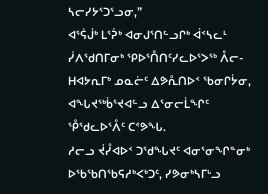ᓴᓕᓯᔭᕐᑐᕐᓗᓂ,”
ᐊᕐᕌᒎᒃ ᒪᕐᕉᒃ ᐊᓂᒍᕐᑎᓪᓗᒋᒃ ᐋᑉᓴᓚᒻ ᓰᐱᖁᑎᒥᓂᒃ ᕿᐅᕐᑍᑎᑦᓯᓚᐅᕐᐳᖅ ᐰᓕ-ᕼᐊᔭᕆᒥᒃ ᓄᓇᓖᑦ ᐃᕗᕅᑎᐅᑉ ᖃᓂᒋᔮᓂ, ᐊᖓᔪᖅᑳᕐᔪᐊᓪᓗ ᐃᕐᓂᓕᒫᖏᑦ ᕾᖁᓚᐅᕐᐰᑦ ᑕᕝᕗᖓ.
ᓱᓕᓗ ᔫᓮᐊᐅᑉ ᑐᖁᖓᔪᑦ ᐊᓂᕐᓂᖏᓐᓂᒃ ᐅᖃᖃᑎᖃᕋᓱᒃᐸᒃᑐᑦ, ᓯᕗᓂᒃᓴᒥᒡᓗ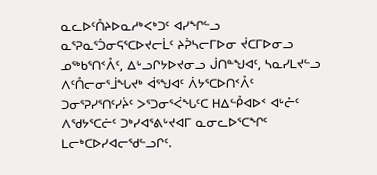ᓇᓚᐅᑦᑍᔨᐅᓇᓱᒃᐸᒃᑐᑦ ᐊᓯᖏᓪᓗ ᓇᕐᕈᓇᕐᑑᓂᕋᕐᑕᐅᔪᓕᒫᑦ ᔨᕉᓴᓕᒥᐅᓂ ᔫᑕᒥᐅᓂᓗ ᓄᖅᑲᕐᑎᑉᐰᑦ, ᐃᒡᓗᒋᔭᐅᔪᓂᓗ ᒎᑎᓐᖑᐊᑦ, ᓴᓇᓯᒪᔪᓪᓗ ᐱᑦᑍᓕᓂᕐᒨᖓᔪᒃ ᐋᕐᖑᐊᑦ ᐲᔭᕐᑕᐅᑎᑉᐰᑦ ᑐᓂᕐᕈᓯᕐᑎᑦᓯᔩᑦ ᐳᕐᑐᓂᕐᐹᖓᑦᑕ ᕼᐃᓪᑬᐊᐅᑉ ᐊᒡᓔᑦ ᐱᖁᔭᕐᑕᓖᑦ ᑐᒃᓯᐊᕐᕕᒡᔪᐊᒥ ᓇᓂᓚᐅᕐᑕᖏᑦ ᒪᓕᒃᑕᐅᓯᐊᓕᖁᓪᓗᒋᑦ.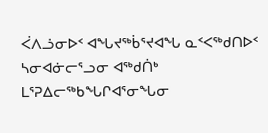ᐹᐱᓘᓂᐅᑉ ᐊᖓᔪᖅᑳᕐᔪᐊᖓ ᓇᑉᐸᖅᑯᑎᐅᑉ ᓴᓂᐊᓃᓕᕐᓗᓂ ᐊᖅᑯᑏᒃ ᒪᕐᕈᐃᓕᖅᑲᖓᒋᐊᕐᓂᖓᓂ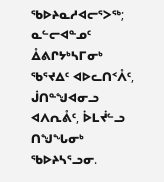ᖃᐅᔨᓇᓱᐊᓕᕐᐳᖅ; ᓇᓪᓕᐊᓐᓄᑦ ᐂᕕᒋᔭᒃᓴᒥᓂᒃ ᖃᕐᔪᐃᑦ ᐊᐅᓚᑎᑉᐰᑦ, ᒎᑎᓐᖑᐊᓂᓗ ᐊᐱᕆᕔᑦ, ᐆᒪᔫᓪᓗ ᑎᖑᖓᓂᒃ ᖃᐅᔨᓴᕐᓗᓂ.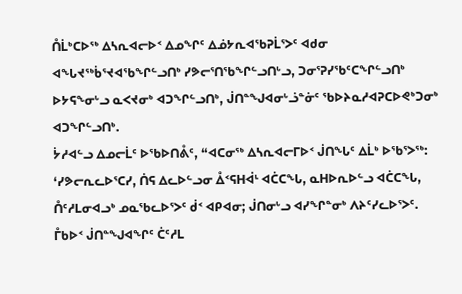ᑍᒫᒃᑕᐅᖅ ᐃᓴᕆᐊᓕᐅᑉ ᐃᓄᖏᑦ ᐃᓅᔭᕆᐊᖃᕈᒫᕐᐳᑦ ᐊᑯᓂ ᐊᖓᔪᖅᑳᕐᔪᐊᖃᖏᓪᓗᑎᒃ ᓯᕗᓕᕐᑎᖃᖏᓪᓗᑎᒡᓗ, ᑐᓂᕐᕈᓯᖃᑦᑕᖏᓪᓗᑎᒃ ᐅᔭᕋᖕᓂᒡᓗ ᓇᐸᔪᓂᒃ ᐊᑐᖏᓪᓗᑎᒃ, ᒎᑎᓐᖑᐊᓂᒡᓘᓐᓃᑦ ᖃᐅᔨᓇᓱᐊᕈᑕᐅᕙᒃᑐᓂᒃ ᐊᑐᖏᓪᓗᑎᒃ.
ᔮᓱᐊᓪᓗ ᐃᓄᓕᒫᑦ ᐅᖃᐅᑎᕔᑦ, “ᐊᑕᓂᖅ ᐃᓴᕆᐊᓕᒥᐅᑉ ᒎᑎᖓᑦ ᐃᒫᒃ ᐅᖃᕐᐳᖅ: ‘ᓯᕗᓕᕆᓚᐅᕐᑕᓯ, ᑏᕋ ᐃᓚᐅᓪᓗᓂ ᐂᑉᕋᕼᐋᒻ ᐊᑖᑕᖓ, ᓇᕼᐅᕆᐅᓪᓗ ᐊᑖᑕᖓ, ᑍᑦᓱᒪᓂᐊᓗᒃ ᓄᓇᖃᓚᐅᕐᐳᑦ ᑰᑉ ᐊᑭᐊᓂ; ᒎᑎᓂᒡᓗ ᐊᓯᖏᓐᓂᒃ ᐱᔨᑦᓯᓚᐅᕐᐳᑦ.
ᒤᑲᐅᑉ ᒎᑎᓐᖑᐊᖏᑦ ᑖᑦᓱᒪ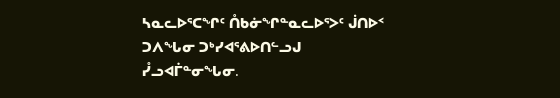ᓴᓇᓚᐅᕐᑕᖏᑦ ᑍᑲᓃᖏᓐᓇᓚᐅᕐᐳᑦ ᒎᑎᐅᑉ ᑐᐱᖓᓂ ᑐᒃᓯᐊᕐᕕᐅᑎᓪᓗᒍ ᓮᓗᐊᒦᓐᓂᖓᓂ.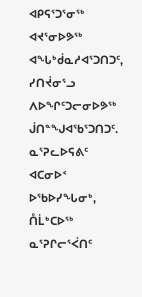ᐊᑭᕋᕐᑐᕐᓂᖅ ᐊᔪᕐᓂᐅᕗᖅ ᐊᖓᒃᑰᓇᓱᐊᕐᑐᑎᑐᑦ, ᓯᑎᔫᓂᕐᓗ ᐱᐅᖏᑦᑐᓕᓂᐅᕗᖅ ᒎᑎᓐᖑᐊᖃᕐᑐᑎᑐᑦ. ᓇᕐᕈᓚᐅᕋᕕᑦ ᐊᑕᓂᐅᑉ ᐅᖃᐅᓯᖓᓂᒃ, ᑍᒫᒃᑕᐅᖅ ᓇᕐᕈᒋᓕᕐᐹᑎᑦ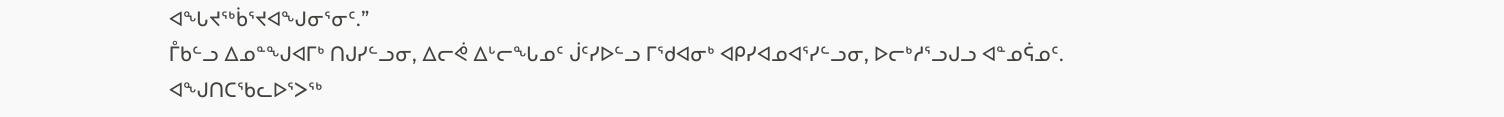ᐊᖓᔪᖅᑳᕐᔪᐊᖑᓂᕐᓂᑦ.”
ᒤᑲᓪᓗ ᐃᓄᓐᖑᐊᒥᒃ ᑎᒍᓯᓪᓗᓂ, ᐃᓕᕚ ᐃᒡᓕᖓᓄᑦ ᒎᑦᓯᐅᓪᓗ ᒥᖁᐊᓂᒃ ᐊᑭᓯᐊᓄᐊᕐᓯᓪᓗᓂ, ᐅᓕᒃᓱᕐᓗᒍᓗ ᐊᓐᓄᕌᓄᑦ.
ᐊᖑᑎᑕᖃᓚᐅᕐᐳᖅ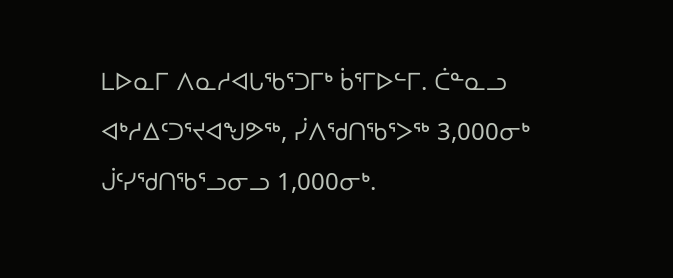ᒪᐅᓇᒥ ᐱᓇᓱᐊᒐᖃᕐᑐᒥᒃ ᑳᕐᒥᐅᓪᒥ. ᑖᓐᓇᓗ ᐊᒃᓱᐃᑦᑐᕐᔪᐊᖑᕗᖅ, ᓰᐱᖁᑎᖃᕐᐳᖅ 3,000ᓂᒃ ᒎᑦᓯᖁᑎᖃᕐᓗᓂᓗ 1,000ᓂᒃ.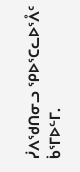ᓰᐱᖁᑎᓂᓗ ᕿᐅᕐᑕᓚᐅᕐᐰᑦ ᑳᕐᒥᐅᓪᒥ.